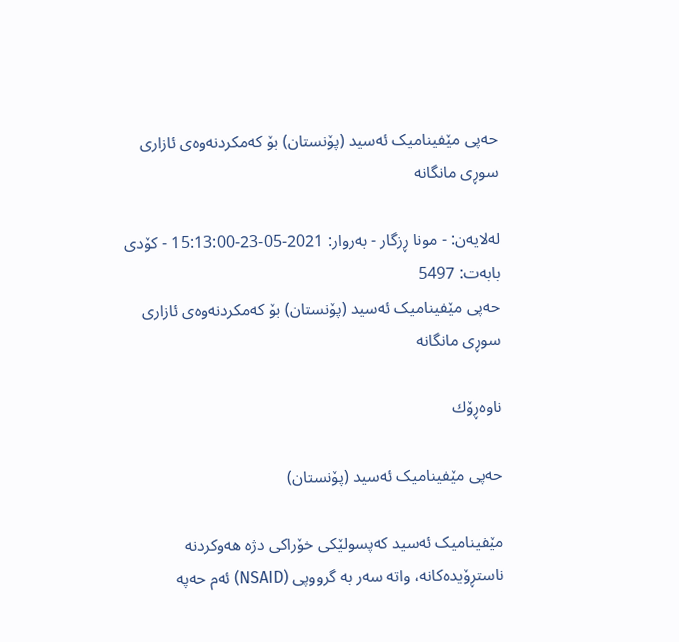حەپی مێفینامیک ئەسید (پۆنستان) بۆ کەمکردنەوەی ئازاری سوڕی مانگانە

له‌لایه‌ن: - مونا ڕزگار - به‌روار: 2021-05-23-15:13:00 - کۆدی بابەت: 5497
حەپی مێفینامیک ئەسید (پۆنستان) بۆ کەمکردنەوەی ئازاری سوڕی مانگانە

ناوه‌ڕۆك

حەپی مێفینامیک ئەسید (پۆنستان)

مێفینامیک ئەسید کەپسولێکی خۆراکی دژە هەوکردنە ناستڕۆیدەکانە، واتە سەر بە گرووپی (NSAID) ئەم حەپە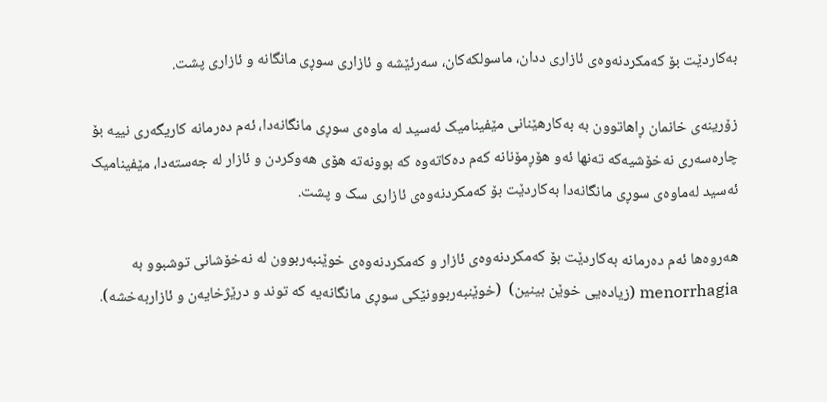بەکاردێت بۆ کەمکردنەوەی ئازاری ددان، ماسولکەکان، سەرئێشە و ئازاری سوڕی مانگانە و ئازاری پشت.

زۆرینەی خانمان ڕاهاتوون بە بەکارهێنانی مێفینامیک ئەسید لە ماوەی سوڕی مانگانەدا، ئەم دەرمانە کاریگەری نییە بۆ چارەسەری نەخۆشیەکە تەنها ئەو هۆڕمۆنانە کەم دەکاتەوە کە بوونەتە هۆی هەوکردن و ئازار لە جەستەدا، مێفینامیک ئەسید لەماوەی سوڕی مانگانەدا بەکاردێت بۆ کەمکردنەوەی ئازاری سک و پشت.

هەروەها ئەم دەرمانە بەکاردێت بۆ کەمکردنەوەی ئازار و کەمکردنەوەی خوێنبەربوون لە نەخۆشانی توشبوو بە menorrhagia (زیادەیی خوێن بینین)  (خوێنبەربوونێکی سوڕی مانگانەیە کە توند و درێژخایەن و ئازاربەخشە).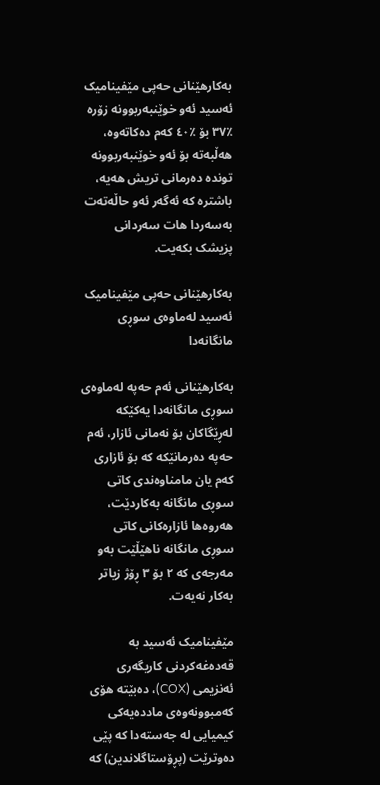بەکارهێنانی حەپی مێفینامیک ئەسید ئەو خوێنبەربوونە زۆرە ٪٣٧ بۆ ٪٤٠ کەم دەکاتەوە، هەڵبەتە بۆ ئەو خوێنبەربوونە توندە دەرمانی تریش هەیە، باشترە کە ئەگەر ئەو حاڵەتەت بەسەردا هات سەردانی پزیشک بکەیت.

بەکارهێنانی حەپی مێفینامیک ئەسید لەماوەی سوڕی مانگانەدا

بەکارهێنانی ئەم حەپە لەماوەی سوڕی مانگانەدا یەکێکە لەڕێگاکان بۆ نەمانی ئازار، ئەم حەپە دەرمانێکە کە بۆ ئازاری کەم یان مامناوەندی کاتی سوڕی مانگانە بەکاردێت، هەروەها ئازارەکانی کاتی سوڕی مانگانە ناهێڵێت بەو مەرجەی کە ٢ بۆ ٣ ڕۆژ زیاتر بەکار نەیەت.

مێفینامیک ئەسید بە قەدەغەکردنی کاریگەری ئەنزیمی (COX)، دەبێتە هۆی کەمبوونەوەی ماددەیەکی کیمیایی لە جەستەدا کە پێی دەوترێت (پڕۆستاگلاندین) کە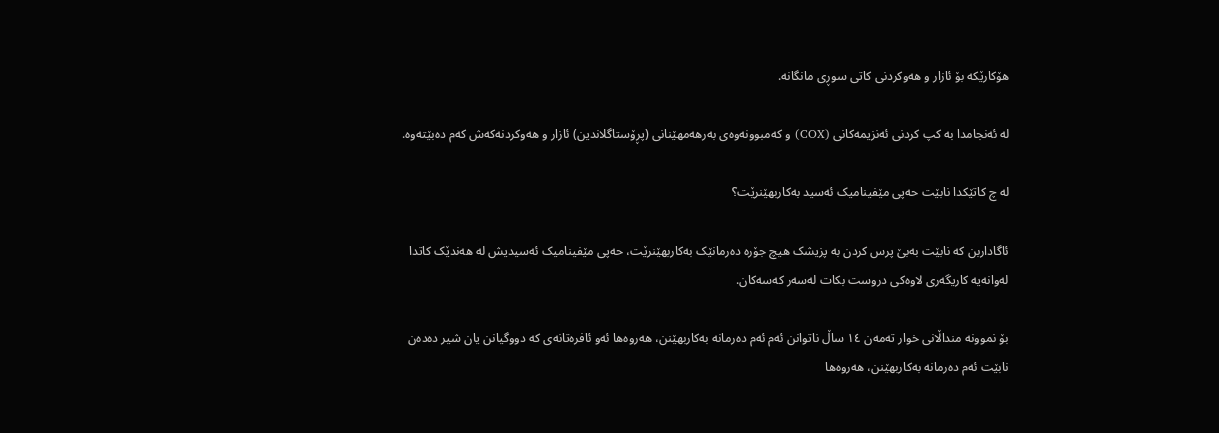هۆکارێکە بۆ ئازار و هەوکردنی کاتی سوڕی مانگانە.

لە ئەنجامدا بە کپ کردنی ئەنزیمەکانی (COX) و کەمبوونەوەی بەرهەمهێنانی (پڕۆستاگلاندین) ئازار و هەوکردنەکەش کەم دەبێتەوە.

لە چ کاتێکدا نابێت حەپی مێفینامیک ئەسید بەکاربهێنرێت؟

ئاگاداربن کە نابێت بەبێ پرس کردن بە پزیشک هیچ جۆرە دەرمانێک بەکاربهێنرێت، حەپی مێفینامیک ئەسیدیش لە هەندێک کاتدا لەوانەیە کاریگەری لاوەکی دروست بکات لەسەر کەسەکان.

بۆ نموونە منداڵانی خوار تەمەن ١٤ ساڵ ناتوانن ئەم ئەم دەرمانە بەکاربهێنن، هەروەها ئەو ئافرەتانەی کە دووگیانن یان شیر دەدەن نابێت ئەم دەرمانە بەکاربهێنن، هەروەها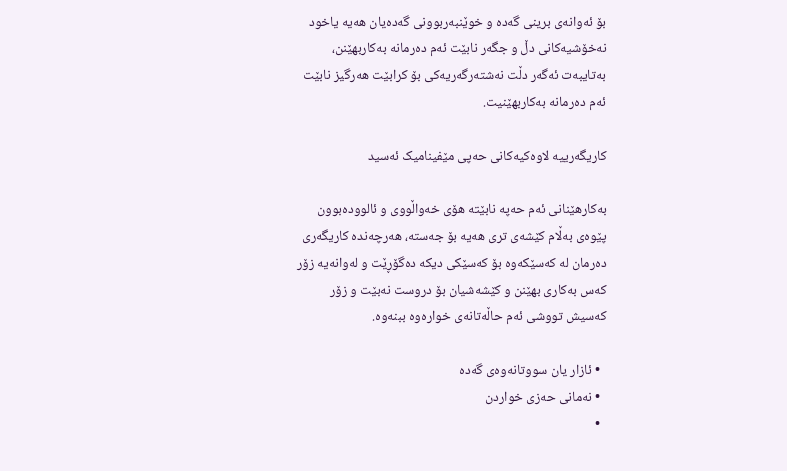بۆ ئەوانەی برینی گەدە و خوێنبەربوونی گەدەیان هەیە یاخود نەخۆشیەکانی دڵ و جگەر نابێت ئەم دەرمانە بەکاربهێنن، بەتایبەت ئەگەر دڵت نەشتەرگەریەکی بۆ کرابێت هەرگیز نابێت ئەم دەرمانە بەکاربهێنیت.

کاریگەرییە لاوەکیەکانی حەپی مێفینامیک ئەسید

بەکارهێنانی ئەم حەپە نابێتە هۆی خەواڵووی و ئالوودەبوون پێوەی بەڵام کێشەی تری هەیە بۆ جەستە، هەرچەندە کاریگەری دەرمان لە کەسێکەوە بۆ کەسێکی دیکە دەگۆڕێت و لەوانەیە زۆر کەس بەکاری بهێنن و کێشەشیان بۆ دروست نەبێت و زۆر کەسیش تووشی ئەم حاڵەتانەی خوارەوە ببنەوە.

  • ئازار یان سووتانەوەی گەدە
  • نەمانی حەزی خواردن
  •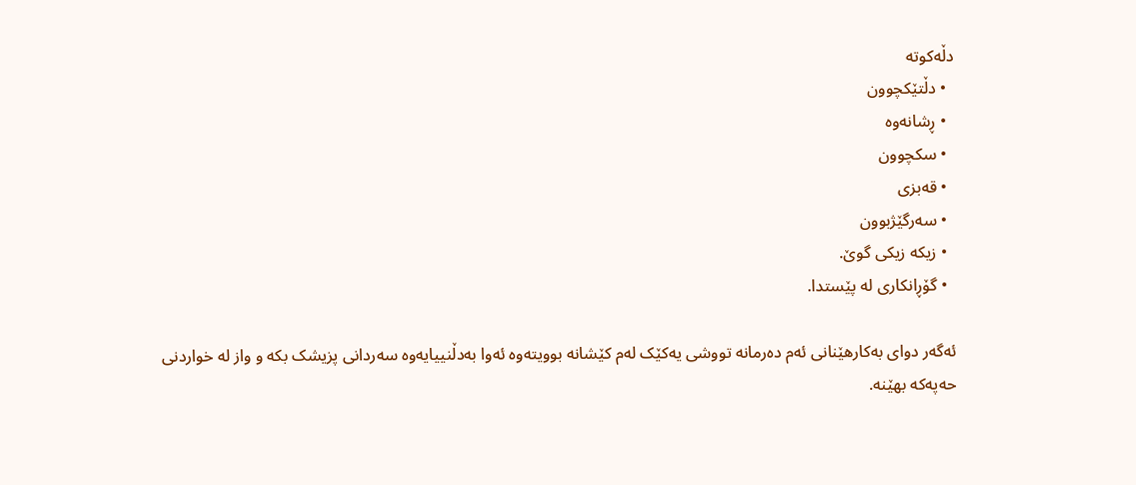دڵەکوتە
  • دڵتێکچوون
  • ڕشانەوە
  • سکچوون
  • قەبزی
  • سەرگێژبوون
  • زیکە زیکی گوێ.
  • گۆڕانکاری لە پێستدا.

ئەگەر دوای بەکارهێنانی ئەم دەرمانە تووشی یەکێک لەم کێشانە بوویتەوە ئەوا بەدڵنییایەوە سەردانی پزیشک بکە و واز لە خواردنی حەپەکە بهێنە.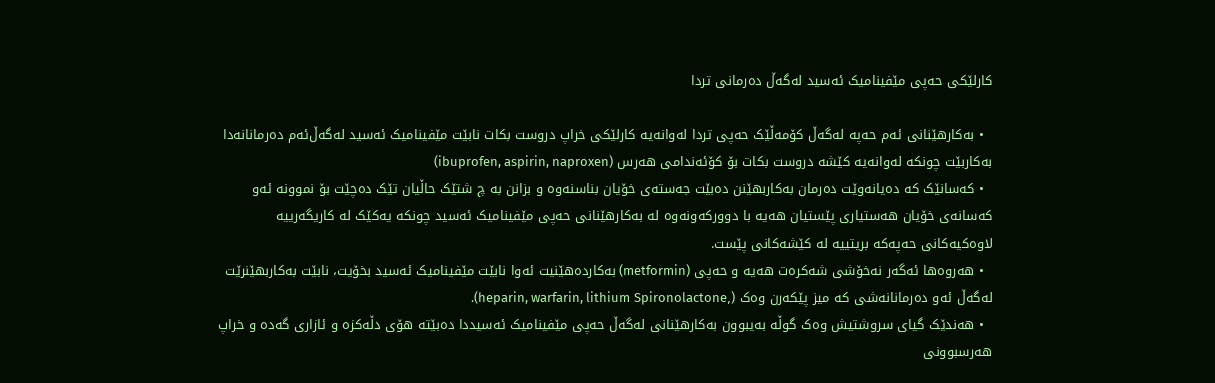کارلێکی حەپی مێفینامیک ئەسید لەگەڵ دەرمانی تردا

  • بەکارهێنانی ئەم حەپە لەگەڵ کۆمەڵێک حەپی تردا لەوانەیە کارلێکی خراپ دروست بکات نابێت مێفینامیک ئەسید لەگەڵ‌ئەم دەرمانانەدا بەکاربێت چونکە لەوانەیە کێشە دروست بکات بۆ کۆئەندامی هەرس (ibuprofen, aspirin, naproxen)
  • کەسانێک کە دەیانەوێت دەرمان بەکاربهێنن دەبێت جەستەی خۆیان بناسنەوە و بزانن بە چ شتێک حاڵیان تێک دەچێت بۆ نموونە ئەو کەسانەی خۆیان هەستیاری پێستیان هەیە با دوورکەونەوە لە بەکارهێنانی حەپی مێفینامیک ئەسید چونکە یەکێک لە کاریگەرییە لاوەکیەکانی حەپەکە بریتییە لە کێشەکانی پێست.
  • هەروەها ئەگەر نەخۆشی شەکرەت هەیە و حەپی (metformin) بەکاردەهێنیت ئەوا نابێت مێفینامیک ئەسید بخۆیت، نابێت بەکاربهێنرێت لەگەڵ ئەو دەرمانانەشی کە میز پێکەرن وەک (Spironolactone٫ heparin, warfarin, lithium).
  • هەندێک گیای سروشتیش وەک گوڵە بەیبوون بەکارهێنانی لەگەڵ حەپی مێفینامیک ئەسیددا دەبێتە هۆی دڵەکزە و ئازاری گەدە و خراپ هەرسبوونی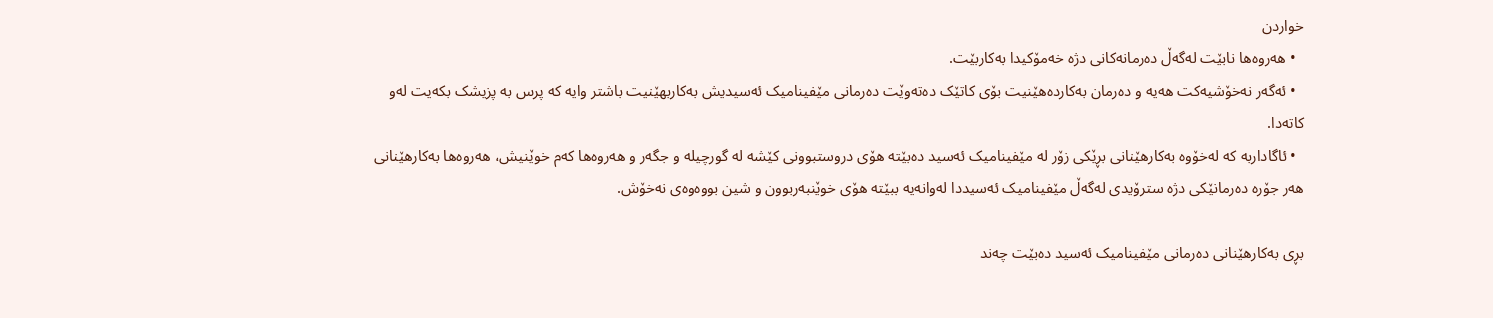خواردن
  • هەروەها نابێت لەگەڵ دەرمانەکانی دژە خەمۆکیدا بەکاربێت.
  • ئەگەر نەخۆشیەکت هەیە و دەرمان بەکاردەهێنیت بۆی کاتێک دەتەوێت دەرمانی مێفینامیک ئەسیدیش بەکاربهێنیت باشتر وایە کە پرس بە پزیشک بکەیت لەو کاتەدا.
  • ئاگاداربە کە لەخۆوە بەکارهێنانی بڕێکی زۆر لە مێفینامیک ئەسید دەبێتە هۆی دروستبوونی کێشە لە گورچیلە و جگەر و هەروەها کەم خوێنیش، هەروەها بەکارهێنانی هەر جۆرە دەرمانێکی دژە سترۆیدی لەگەڵ مێفینامیک ئەسیددا لەوانەیە ببێتە هۆی خوێنبەربوون و شین بووەوەی نەخۆش.

بڕی بەکارهێنانی دەرمانی مێفینامیک ئەسید دەبێت چەند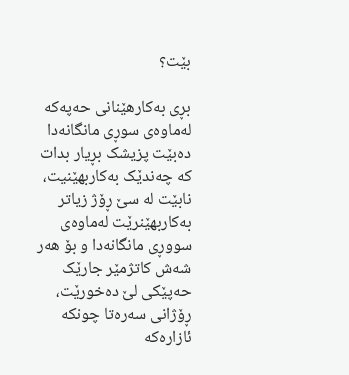بێت؟

بڕی بەکارهێنانی حەپەکە لەماوەی سوڕی مانگانەدا دەبێت پزیشک بڕیار بدات کە چەندێک بەکاربهێنیت، نابێت لە سێ ڕۆژ زیاتر بەکاربهێنرێت لەماوەی سووڕی مانگانەدا و بۆ هەر شەش کاتژمێر جارێک حەپێکی لێ دەخورێت، ڕۆژانی سەرەتا چونکە ئازارەکە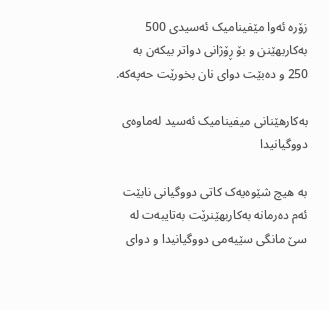زۆرە ئەوا مێفینامیک ئەسیدی 500 بەکاربهێنن و بۆ ڕۆژانی دواتر بیکەن بە 250 و دەبێت دوای نان بخورێت حەپەکە.

بەکارهێنانی میفینامیک ئەسید لەماوەی دووگیانیدا

بە هیچ شێوەیەک کاتی دووگیانی نابێت ئەم دەرمانە بەکاربهێنرێت بەتایبەت لە سێ مانگی سێیەمی دووگیانیدا و دوای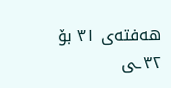هەفتەی ٣١ بۆ ٣٢ـی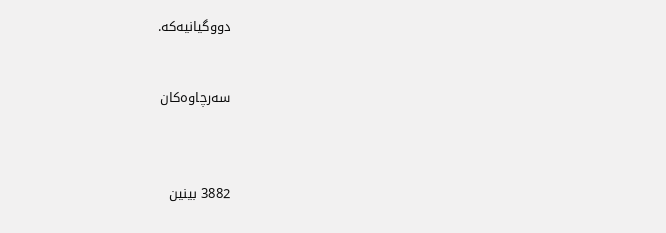دووگیانیەکە.


سەرچاوەکان



3882 بینین